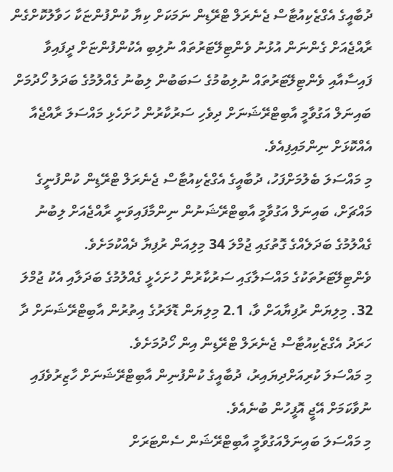ދުބާއީގެ އެގްޒެކިއުޓާސް ޖެނެރަލް ޓްރޭޑިން ނަމަކަށް ކިޔާ ކުންފުންޏަކާ ހަވާލުކޮށްގެން ރާއްޖެއަށް ގެންނަން އުޅުނު ވެންޓިލޭޓަރުތައް ނުލިބި އެކުންފުންޏަށް ދީފައިވާ ފައިސާއާއި ވެންޓިލޭޓަރުތައް ނުލިބުމުގެ ސަބަބުން ލިބުނު ގެއްލުމުގެ ބަދަލު ހޯދުމަށް ބައިނަލް އަގުވާމީ އާބިޓްރޭޝަނަށް ދިވެހި ސަރުކާރުން ހުށަހެޅި މައްސަލަ ރާއްޖެއާ އެއްކޮޅަށް ނިންމައިފިއެވެ.
މި މައްސަލަ ބެލުމަށްފަހު، ދުބާއީގެ އެގްޒެކިއުޓާސް ޖެނެރަލް ޓްރޭޑިން ކުންފުނީގެ މައްޗަށް، ބައިނަލް އަގުވާމީ އާބިޓްރޭޝަނުން ނިންމާފައިވަނީ ރާއްޖެއަށް ލިބުނު ގެއްލުމުގެ ބަދަލެއްގެ ގޮތުގައި ޖުމްލަ 34 މިލިއަން ރުފިޔާ ދެއްކުމަށެވެ.
ވެންޓިލޭޓަރުތަކުގެ މައްސަލާގައި ސަރުކާރުން ހުށަހެޅީ ގެއްލުމުގެ ބަދަލާއި އެކު ޖުމްލަ 32. މިލިޔަން ރުފިޔާއަށް ވާ، 2.1 މިލިޔަން ޑޮލަރުގެ އިތުރުން އާބިޓްރޭޝަނަށް ދާ ހަރަދު އެގްޒެކިއުޓާސް ޖެނެރަލް ޓްރޭޑިން އިން ހޯދުމަށެވެ.
މި މައްސަލަ ކުރިއަށްދިޔައިރު، ދުބާއީގެ ކުންފުނިން އާބިޓްރޭޝަނަށް ހާޒިރުވެފައި ނުވާކަމަށް އޭޖީ އޮފީހުން ބުނެއެވެ.
މި މައްސަލަ ބައިނަލްއަގުވާމީ އާބިޓްރޭޝަން ސެންޓަރަށް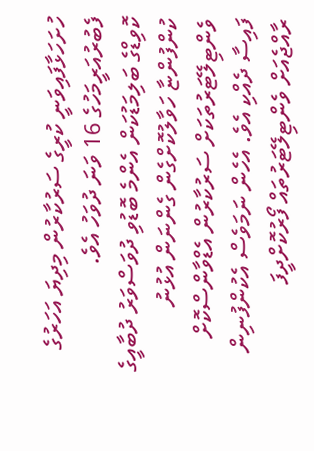ހުށަހަޅާފައިވަނީ ކުރީގެ ސަރުކާރުން މިދިޔަ އަހަރުގެ ފެބުރުއަރީމަހުގެ 16 ވަނަ ދުވަހު އެވެ.
ކޮވިޑްގެ ބަލިމަޑުކަން އެންމެ ބޮޑުވި ދުވަސްވަރު ދުބާއީގެ ކުންފުންޏާ ހަވާލުކޮށްގެން ގެންނަން އުޅުނު ވެންޓިލޭޓަރުތަކަށް ސަރުކާރުން އެޑްވާންސްކޮށް ފައިސާ ދެއްކި އެވެ. އެހެން ނަމަވެސް އެކުންފުނިން ރާއްޖެއަށް ވެންޓިލޭޓަރުތައް ފޯރުކޮށްދީފަ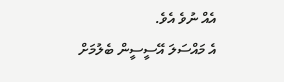އެއް ނުވެ އެވެ.
އެ މައްސަލަ އޭސީސީން ބެލުމަށް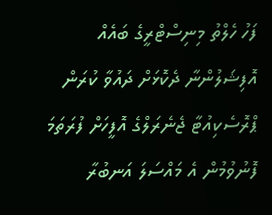ފަހު ހެލްތު މިނިސްޓްރީގެ ބައެއް އޮފިޝަލުންނާ ދެކޮޅަށް ދައުވާ ކުރަން ޕްރޮސެކިއުޓާ ޖެނެރަލްގެ އޮފީހަށް ފުރަތަމަ ފޮނުވުމުން އެ މައްސަލަ އަނބުރާ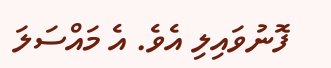ފޮނުވައިލި އެވެ. އެ މައްސަލަ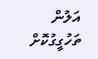އަލުން ތަހުގީގުކޮށް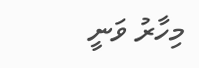މިހާރު ވަނީ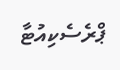ޕްރެސެކިއުޓާ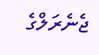ޖެނެރަލްގެ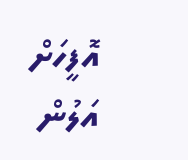އޮފީހަށް އަލުން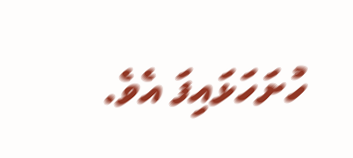ހުށަހަޅައިފަ އެވެ.